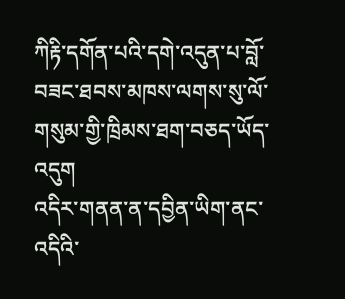ཀིརྟི་དགོན་པའི་དགེ་འདུན་པ་བློ་བཟང་ཐབས་མཁས་ལགས་སུ་ལོ་གསུམ་གྱི་ཁྲིམས་ཐག་བཅད་ཡོད་འདུག
འདིར་གནན་ན་དབྱིན་ཡིག་ནང་འདིའི་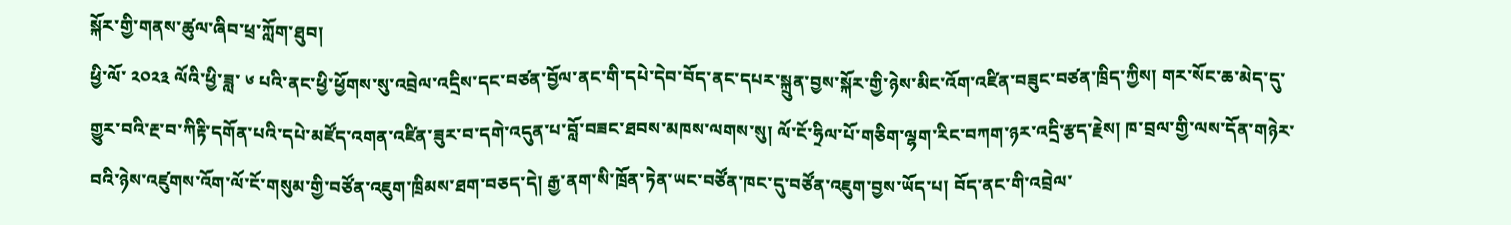སྐོར་གྱི་གནས་ཚུལ་ཞིབ་ཕྲ་ཀློག་ཐུབ།
ཕྱི་ལོ་ ༢༠༢༣ ལོའི་ཕྱི་ཟླ་ ༦ པའི་ནང་ཕྱི་ཕྱོགས་སུ་འབྲེལ་འདྲིས་དང་བཙན་བྱོལ་ནང་གི་དཔེ་དེབ་བོད་ནང་དཔར་སྐྲུན་བྱས་སྐོར་གྱི་ཉེས་མིང་འོག་འཛིན་བཟུང་བཙན་ཁྲིད་ཀྱིས། གར་སོང་ཆ་མེད་དུ་གྱུར་བའི་རྔ་བ་ཀིརྟི་དགོན་པའི་དཔེ་མཛོད་འགན་འཛིན་ཟུར་བ་དགེ་འདུན་པ་བློ་བཟང་ཐབས་མཁས་ལགས་སུ། ལོ་ངོ་ཧྲིལ་པོ་གཅིག་ལྷག་རིང་བཀག་ཉར་འདྲི་རྩད་རྗེས། ཁ་བྲལ་གྱི་ལས་དོན་གཉེར་བའི་ཉེས་འཛུགས་འོག་ལོ་ངོ་གསུམ་གྱི་བཙོན་འཇུག་ཁྲིམས་ཐག་བཅད་དེ། རྒྱ་ནག་སི་ཁྲོན་ཏེན་ཡང་བཙོན་ཁང་དུ་བཙོན་འཇུག་བྱས་ཡོད་པ། བོད་ནང་གི་འབྲེལ་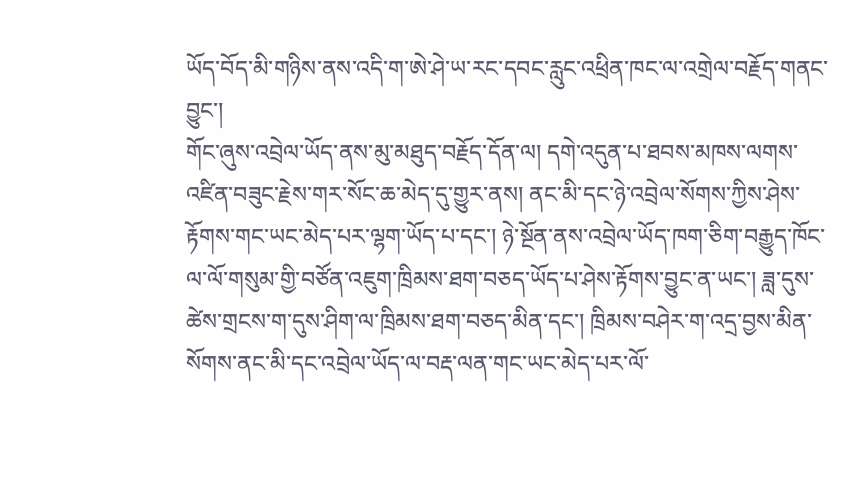ཡོད་བོད་མི་གཉིས་ནས་འདི་ག་ཨེ་ཤེ་ཡ་རང་དབང་རླུང་འཕྲིན་ཁང་ལ་འགྲེལ་བརྗོད་གནང་བྱུང་།
གོང་ཞུས་འབྲེལ་ཡོད་ནས་མུ་མཐུད་བརྗོད་དོན་ལ། དགེ་འདུན་པ་ཐབས་མཁས་ལགས་འཛིན་བཟུང་རྗེས་གར་སོང་ཆ་མེད་དུ་གྱུར་ནས། ནང་མི་དང་ཉེ་འབྲེལ་སོགས་ཀྱིས་ཤེས་རྟོགས་གང་ཡང་མེད་པར་ལྷག་ཡོད་པ་དང་། ཉེ་སྔོན་ནས་འབྲེལ་ཡོད་ཁག་ཅིག་བརྒྱུད་ཁོང་ལ་ལོ་གསུམ་གྱི་བཙོན་འཇུག་ཁྲིམས་ཐག་བཅད་ཡོད་པ་ཤེས་རྟོགས་བྱུང་ན་ཡང་། ཟླ་དུས་ཚེས་གྲངས་ག་དུས་ཤིག་ལ་ཁྲིམས་ཐག་བཅད་མིན་དང་། ཁྲིམས་བཤེར་ག་འདྲ་བྱས་མིན་སོགས་ནང་མི་དང་འབྲེལ་ཡོད་ལ་བརྡ་ལན་གང་ཡང་མེད་པར་ལོ་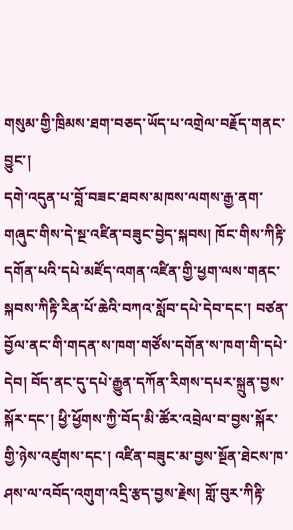གསུམ་གྱི་ཁྲིམས་ཐག་བཅད་ཡོད་པ་འགྲེལ་བརྗོད་གནང་བྱུང་།
དགེ་འདུན་པ་བློ་བཟང་ཐབས་མཁས་ལགས་རྒྱ་ནག་གཞུང་གིས་དེ་སྔ་འཛིན་བཟུང་བྱེད་སྐབས། ཁོང་གིས་ཀིརྟི་དགོན་པའི་དཔེ་མཛོད་འགན་འཛིན་གྱི་ཕྱག་ལས་གནང་སྐབས་ཀིརྟི་རིན་པོ་ཆེའི་བཀའ་སློབ་དཔེ་དེབ་དང་། བཙན་བྱོལ་ནང་གི་གདན་ས་ཁག་གཙོས་དགོན་ས་ཁག་གི་དཔེ་དེབ། བོད་ནང་དུ་དཔེ་རྒྱུན་དཀོན་རིགས་དཔར་སྐྲུན་བྱས་སྐོར་དང་། ཕྱི་ཕྱོགས་ཀྱི་བོད་མི་ཚོར་འབྲེལ་བ་བྱས་སྐོར་གྱི་ཉེས་འཛུགས་དང་། འཛིན་བཟུང་མ་བྱས་སྔོན་ཐེངས་ཁ་ཤས་ལ་འབོད་འགུག་འདྲི་རྩད་བྱས་རྗེས། གློ་བུར་ཀིརྟི་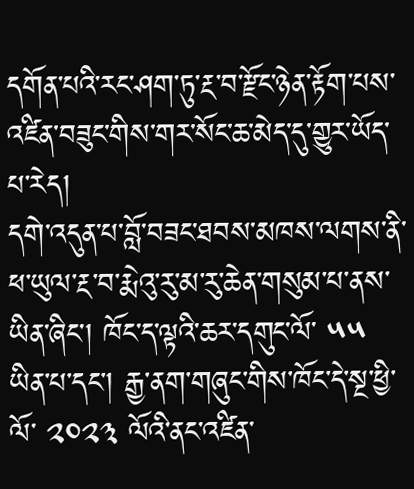དགོན་པའི་རང་ཤག་ཏུ་རྔ་བ་རྫོང་ཉེན་རྟོག་པས་འཛིན་བཟུང་གིས་གར་སོང་ཆ་མེད་དུ་གྱུར་ཡོད་པ་རེད།
དགེ་འདུན་པ་བློ་བཟང་ཐབས་མཁས་ལགས་ནི་ཕ་ཡུལ་རྔ་བ་རྨེའུ་རུ་མ་རུ་ཆེན་གསུམ་པ་ནས་ཡིན་ཞིང་། ཁོང་ད་ལྟའི་ཆར་དགུང་ལོ་ ༥༥ ཡིན་པ་དང་། རྒྱ་ནག་གཞུང་གིས་ཁོང་དེ་སྔ་ཕྱི་ལོ་ ༢༠༢༣ ལོའི་ནང་འཛིན་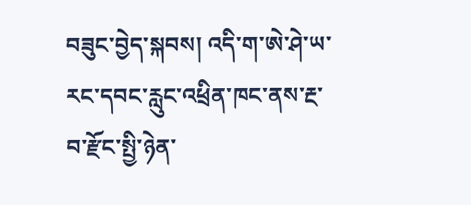བཟུང་བྱེད་སྐབས། འདི་ག་ཨེ་ཤེ་ཡ་རང་དབང་རླུང་འཕྲིན་ཁང་ནས་རྔ་བ་རྫོང་སྤྱི་ཉེན་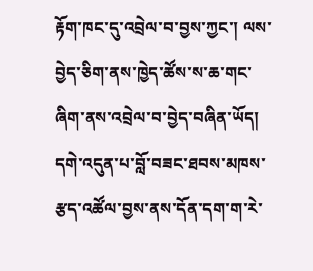རྟོག་ཁང་དུ་འབྲེལ་བ་བྱས་ཀྱང་། ལས་བྱེད་ཅིག་ནས་ཁྱེད་ཚོས་ས་ཆ་གང་ཞིག་ནས་འབྲེལ་བ་བྱེད་བཞིན་ཡོད། དགེ་འདུན་པ་བློ་བཟང་ཐབས་མཁས་རྩད་འཚོལ་བྱས་ནས་དོན་དག་ག་རེ་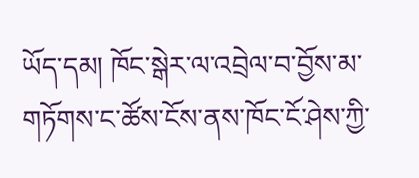ཡོད་དམ། ཁོང་སྒེར་ལ་འབྲེལ་བ་བྱོས་མ་གཏོགས་ང་ཚོས་ངོས་ནས་ཁོང་ངོ་ཤེས་ཀྱི་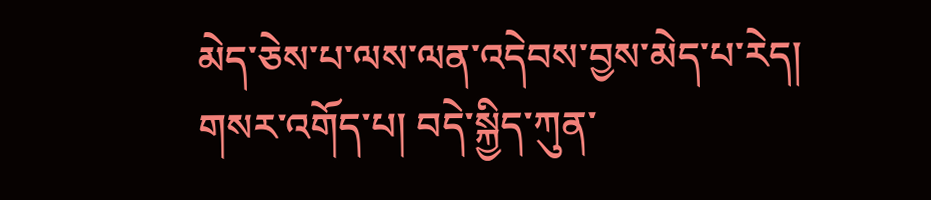མེད་ཅེས་པ་ལས་ལན་འདེབས་བྱས་མེད་པ་རེད།
གསར་འགོད་པ། བདེ་སྐྱིད་ཀུན་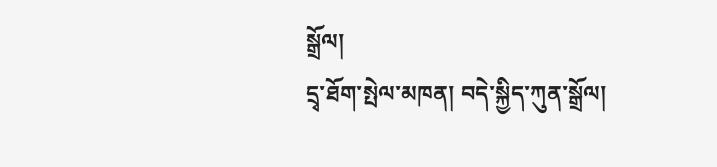སྒྲོལ།
དྲྭ་ཐོག་སྤེལ་མཁན། བདེ་སྐྱིད་ཀུན་སྒྲོལ།